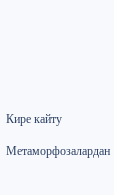Кире кайту

Метаморфозалардан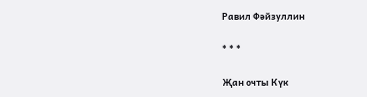Равил Фәйзуллин

* * *

Җан очты Күк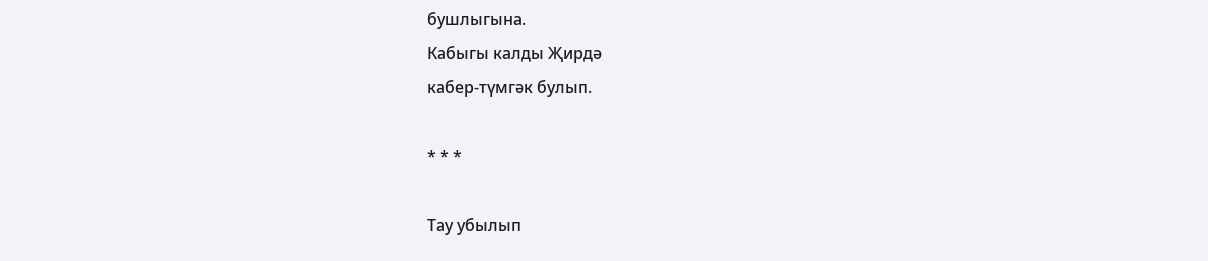бушлыгына.
Кабыгы калды Җирдә
кабер-түмгәк булып.

* * *

Тау убылып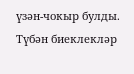үзән-чокыр булды.
Түбән биеклекләр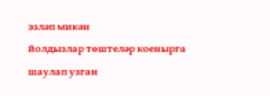эзләп микән
йолдызлар төштеләр коенырга
шаулап узган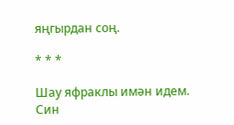яңгырдан соң.

* * *

Шау яфраклы имән идем.
Син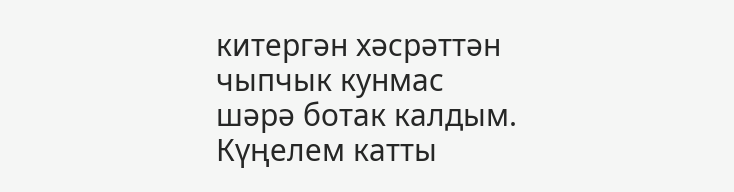китергән хәсрәттән
чыпчык кунмас
шәрә ботак калдым.
Күңелем катты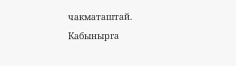чакматаштай.
Кабынырга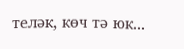теләк, көч тә юк...